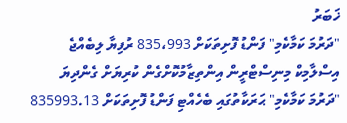ޚަބަރު
"ދަރުމަ ކަމާކެމި" ފަންޑު ފޮށިތަކަށް 835،993 ރުފިޔާ ލިބެއްޖެ
އިސްލާމިކް މިނިސްޓްރީން އިންތިޒާމުކޮށްގެން ކުރިޔަށް ގެންދިޔަ "ދަރުމަ ކަމާކެމި" ޙަރަކާތުގައި ބެހެއްޓި ފަންޑު ފޮށިތަކަށް 835993.13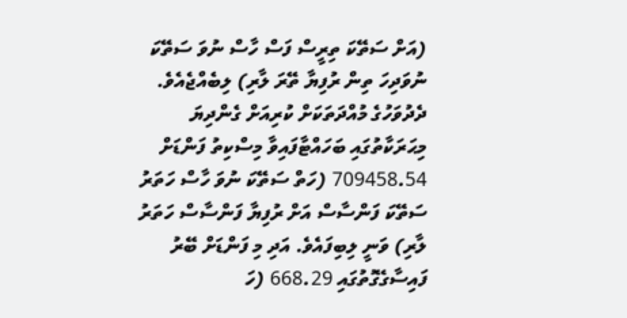(އަށް ސަތޭކަ ތިރީސް ފަސް ހާސް ނުވަ ސަތޭކަ ނުވަދިހަ ތިން ރުފިޔާ ތޭރަ ލާރި) ލިބެއްޖެއެވެ.
ދެދުވަހުގެ މުއްދަތަކަށް ކުރިއަށް ގެންދިޔަ މިޙަރަކާތުގައި ބަހައްޓާފައިވާ މިސްކިތު ފަންޑަށް 709458.54 (ހަތް ސަތޭކަ ނުވަ ހާސް ހަތަރު ސަތޭކަ ފަންސާސް އަށް ރުފިޔާ ފަންސާސް ހަތަރު ލާރި) ވަނީ ލިބިފައެވެ. އަދި މި ފަންޑަށް ބޭރު ފައިސާގެގޮތުގައި 668.29 (ހަ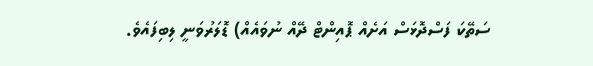ސަތޭކަ ފަސްދޮޅަސް އަށެއް ޕޮއިންޓް ދޭއް ނުވައެއް) ޑޮލަރުވަނީ ލިބިފައެވެ.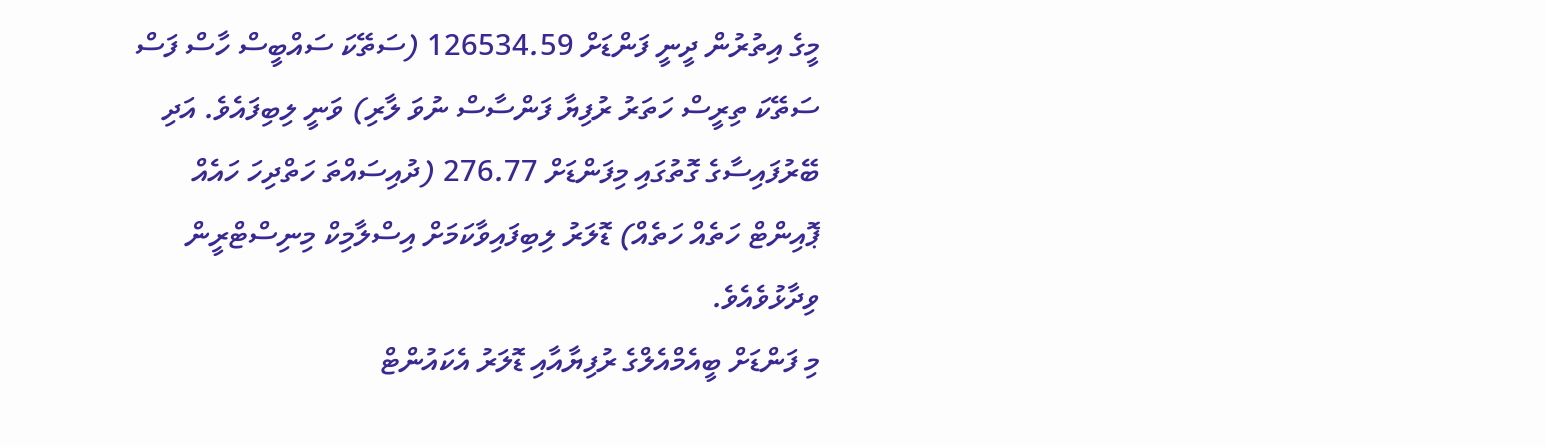މީގެ އިތުރުން ދީނީ ފަންޑަށް 126534.59 (ސަތޭކަ ސައްބީސް ހާސް ފަސް ސަތޭކަ ތިރީސް ހަތަރު ރުފިޔާ ފަންސާސް ނުވަ ލާރި) ވަނީ ލިބިފައެވެ. އަދި ބޭރުފައިސާގެ ގޮތުގައި މިފަންޑަށް 276.77 (ދުއިސައްތަ ހަތްދިހަ ހައެއް ޕޮއިންޓް ހަތެއް ހަތެއް) ޑޮލަރު ލިބިފައިވާކަމަށް އިސްލާމިކް މިނިސްޓްރީން ވިދާޅުވެއެވެ.
މި ފަންޑަށް ބީއެމްއެލްގެ ރުފިޔާއާއި ޑޮލަރު އެކައުންޓް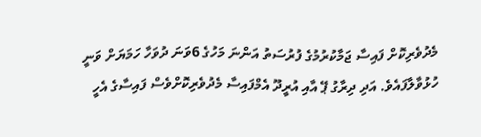މެދުވެރިކޮށް ފައިސާ ޖަމާކުރުމުގެ ފުރުސަތު އަންނަ މަހުގެ 6ވަނަ ދުވަހާ ހަމަޔަށް ވަނީ ހުޅުވާލާފައެވެ. އަދި ދިރާގު ޕޭ އާއި އުރީދޫ އެމްފައިސާ މެދުވެރިކޮށްވެސް ފައިސާގެ އެހީ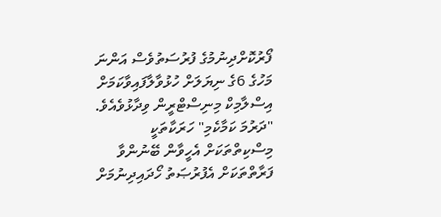ފޯރުކޮށްދިނުމުގެ ފުރުސަތުވެސް އަންނަ މަހުގެ 6ގެ ނިޔަލަށް ހުޅުވާލާފައިވާކަމަށް އިސްލާމިކް މިނިސްޓްރީން ވިދާޅުވެއެވެ.
"ދަރުމަ ކަމާކެމި" ހަރަކާތަކީ މިސްކިތްތަކަށް އެހީވާން ބޭނުންވާ ފަރާތްތަކަށް އެފުރުޞަތު ހޯދައިދިނުމަށް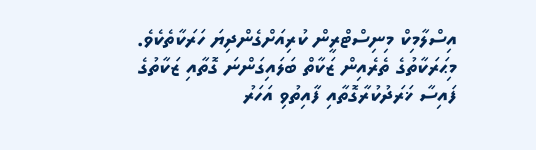އިސްލާމިކް މިނިސްޓްރީން ކުރިއަށްގެންދިޔަ ހަރަކާތެކެވެ. މިޙަރަކާތުގެ ތެރެއިން ޒަކާތް ބަލައިގަންނަ ގޮތާއި ޒަކާތުގެ ފައިސާ ޚަރަދުކުރާގޮތާއި ފާއިތުވި އަހަރު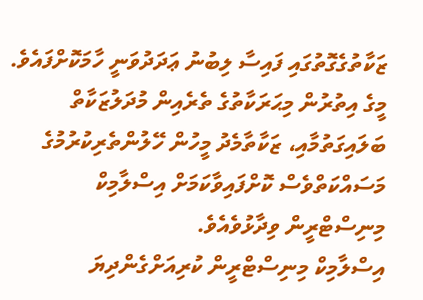ޒަކާތުގެގޮތުގައި ފައިސާ ލިބުނު ޢަދަދުވަނީ ހާމަކޮށްފައެވެ. މީގެ އިތުރުން މިޙަރަކާތުގެ ތެރެއިން މުދަލުޒަކާތް ބަލައިގަތުމާއި، ޒަކާތާމެދު މީހުން ހޭލުންތެރިކުރުމުގެ މަސައްކަތްވެސް ކޮށްފައިވާކަމަށް އިސްލާމިކް މިނިސްޓްރީން ވިދާޅުވެއެވެ.
އިސްލާމިކް މިނިސްޓްރީން ކުރިއަށްގެންދިޔަ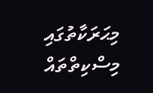މިޙަރަކާތުގައި މިސްކިތްތައް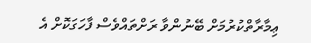ޢިމާރާތްކުރުމަށް ބޭނުންވާ ރަށްތައްވެސް ފާހަގަކޮށް އެ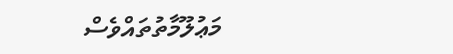މަޢުލޫމާތުތައްވެސް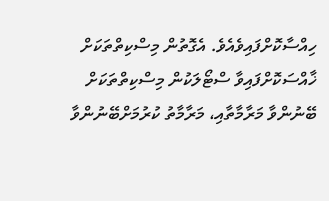ހިއްސާކޮށްފައިވެއެވެ. އެގޮތުން މިސްކިތްތަކަށް ޚާއްސަކޮށްފައިވާ ސްޓޯލަކުން މިސްކިތްތަކަށް ބޭނުންވާ މަރާމާތާއި، މަރާމާތު ކުރުމަށްބޭނުންވާ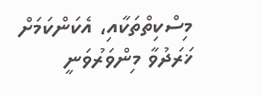މިސްކިތްތަކާއި، އެކަންކަމަށް ޚަރަދުވާ މިންވަރުވަނީ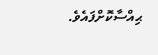ޙިއްސާކޮށްފައެވެ.